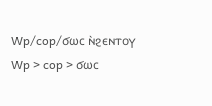Wp/cop/ϭⲱⲥ ⲛ̀ϩⲉⲛⲧⲟⲩ
Wp > cop > ϭⲱⲥ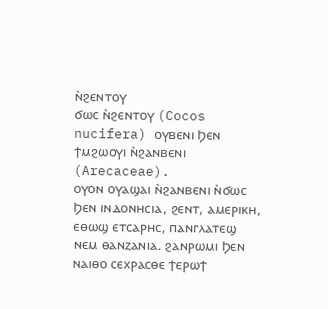ⲛ̀ϩⲉⲛⲧⲟⲩ
ϭⲱⲥ ⲛ̀ϩⲉⲛⲧⲟⲩ (Cocos nucifera) ⲟⲩⲃⲉⲛⲓ Ϧⲉⲛ ϯⲙϩⲱⲟⲩⲓ ⲛ̀ϩⲁⲛⲃⲉⲛⲓ (Arecaceae).
ⲟⲩⲟⲛ ⲟⲩⲁϣⲁⲓ ⲛ̀ϩⲁⲛⲃⲉⲛⲓ ⲛ̀ϭⲱⲥ Ϧⲉⲛ ⲓⲛⲇⲟⲛⲏⲥⲓⲁ, ϩⲉⲛⲧ, ⲁⲙⲉⲣⲓⲕⲏ, ⲉⲑⲱϣ ⲉⲧⲥⲁⲣⲏⲥ, ⲡⲁⲛⲅⲗⲁⲧⲉϣ ⲛⲉⲙ ⲑⲁⲛⲍⲁⲛⲓⲁ. ϩⲁⲛⲣⲱⲙⲓ Ϧⲉⲛ ⲛⲁⲓⲑⲟ ⲥⲉⲭⲣⲁⲥⲑⲉ ϯⲉⲣⲱϯ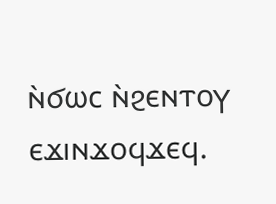ⲛ̀ϭⲱⲥ ⲛ̀ϩⲉⲛⲧⲟⲩ ⲉϫⲓⲛϫⲟϥϫⲉϥ.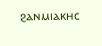ϩⲁⲛⲙⲓⲁⲕⲏⲥ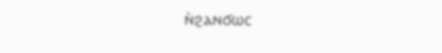ⲛ̀ϩⲁⲛϭⲱⲥ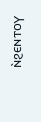ⲛ̀ϩⲉⲛⲧⲟⲩ